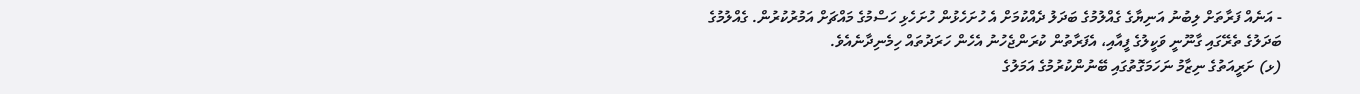- އަނެއް ފަރާތަށް ލިބުނު އަނިޔާގެ ގެއްލުމުގެ ބަދަލު ދެއްކުމަށް އެ ހުށަހެޅުން ހުށަހެޅި ހަސްމުގެ މައްޗަށް އަމުރުކުރުން. ގެއްލުމުގެ ބަދަލުގެ ތެރޭގައި ގާނޫނީ ވަކީލުގެ ފީއާއި، އެފަރާތުން ކުރަންޖެހުނު އެހެން ހަރަދުތައް ހިމެނިދާނެއެވެ.
(ޅ) ށަރީއަތުގެ ނިޒާމު ނަހަމަގޮތުގައި ބޭނުންކުރުމުގެ އަމަލުގެ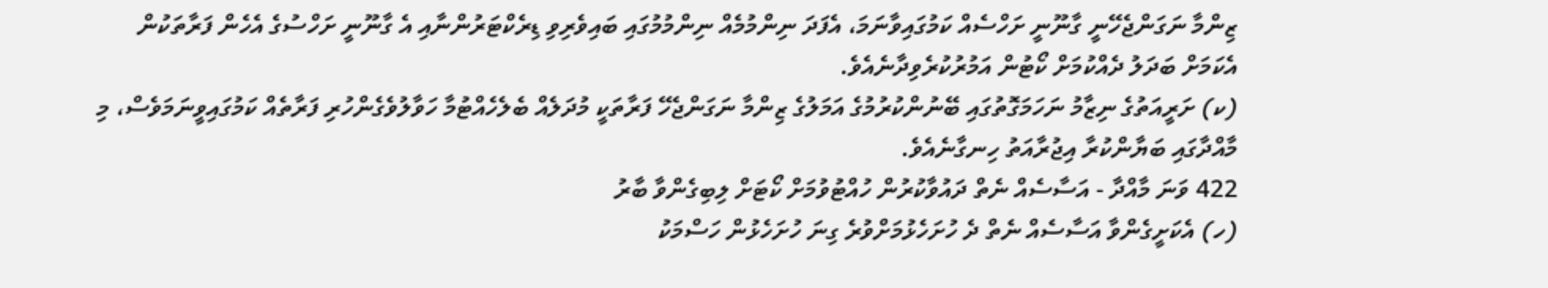ޒިންމާ ނަގަންޖެހޭނީ ގާނޫނީ ށަހްސެއް ކަމުގައިވާނަމަ، އެފަދަ ނިންމުމެއް ނިންމުމުގައި ބައިވެރިވި ޑިރެކްޓަރުންނާއި އެ ގާނޫނީ ށަހްސުގެ އެހެން ފަރާތަކުން އެކަމަށް ބަދަލު ދެއްކުމަށް ކޯޓުން އަމުރުކުރެވިދާނެއެވެ.
(ކ) ށަރީއަތުގެ ނިޒާމު ނަހަމަގޮތުގައި ބޭނުންކުރުމުގެ އަމަލުގެ ޒިންމާ ނަގަންޖެހޭ ފަރާތަކީ މުދަލެއް ބެލެހެއްޓުމާ ހަވާލުވެގެންހުރި ފަރާތެއް ކަމުގައިވީނަމަވެސް، މި މާއްދާގައި ބަޔާންކުރާ އިޖުރާއަތު ހިނގާނެއެވެ.
422 ވަނަ މާއްދާ - އަސާސެއް ނެތް ދައުވާކުރުން ހުއްޓުވުމަށް ކޯޓަށް ލިބިގެންވާ ބާރު
(ހ) އެކަށީގެންވާ އަސާސެއް ނެތް ދެ ހުށަހެޅުމަށްވުރެ ގިނަ ހުށަހެޅުން ހަސްމަކު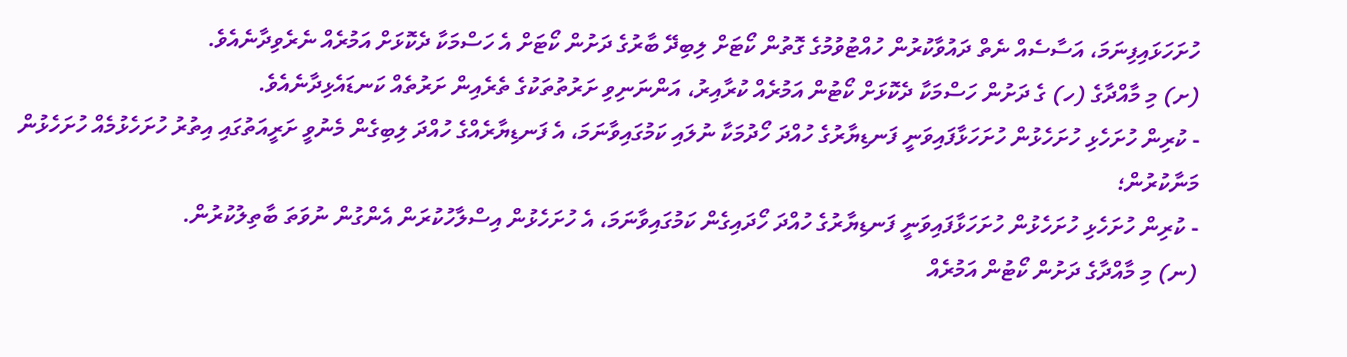ހުށަހަޅައިފިނަމަ، އަސާސެއް ނެތް ދައުވާކުރުން ހުއްޓުވުމުގެ ގޮތުން ކޯޓަށް ލިބިދޭ ބާރުގެ ދަށުން ކޯޓަށް އެ ހަސްމަކާ ދެކޮޅަށް އަމުރެއް ނެރެވިދާނެއެވެ.
(ށ) މި މާއްދާގެ (ހ) ގެ ދަށުން ހަސްމަކާ ދެކޮޅަށް ކޯޓުން އަމުރެއް ކުރާއިރު، އަންނަނިވި ށަރުތުތަކުގެ ތެރެއިން ށަރުތެއް ކަނޑައެޅިދާނެއެވެ.
- ކުރިން ހުށަހެޅި ހުށަހެޅުން ހުށަހަޅާފައިވަނީ ފަނޑިޔާރުގެ ހުއްދަ ހޯދުމަކާ ނުލައި ކަމުގައިވާނަމަ، އެ ފަނޑިޔާރެއްގެ ހުއްދަ ލިބިގެން މެނުވީ ށަރީއަތުގައި އިތުރު ހުށަހެޅުމެއް ހުށަހެޅުން މަނާކުރުން؛
- ކުރިން ހުށަހެޅި ހުށަހެޅުން ހުށަހަޅާފައިވަނީ ފަނޑިޔާރުގެ ހުއްދަ ހޯދައިގެން ކަމުގައިވާނަމަ، އެ ހުށަހެޅުން އިސްލާހުކުރަން އެންގުން ނުވަތަ ބާތިލުކުރުން.
(ނ) މި މާއްދާގެ ދަށުން ކޯޓުން އަމުރެއް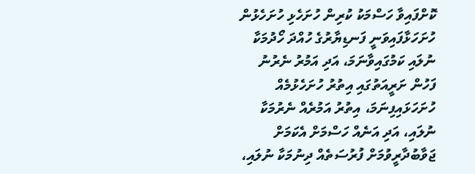ކޮށްފައިވާ ހަސްމަކު ކުރިން ހުށަހެޅި ހުށަހެޅުން ހުށަހަޅާފައިވަނީ ފަނޑިޔާރުގެ ހުއްދަ ހޯދުމަކާ ނުލައި ކަމުގައިވާނަމަ، އަދި އަމުރު ނެރުނު ފަހުން ށަރީއަތުގައި އިތުރު ހުށަހެޅުމެއް ހުށަހަޅައިފިނަމަ، އިތުރު އަމުރެއް ނެރުމަކާ ނުލައި، އަދި އަނެއް ހަސްމަށް އެކަމަށް ޖަވާބުދާރީވުމަށް ފުރުސަތެއް ދިނުމަކާ ނުލައި،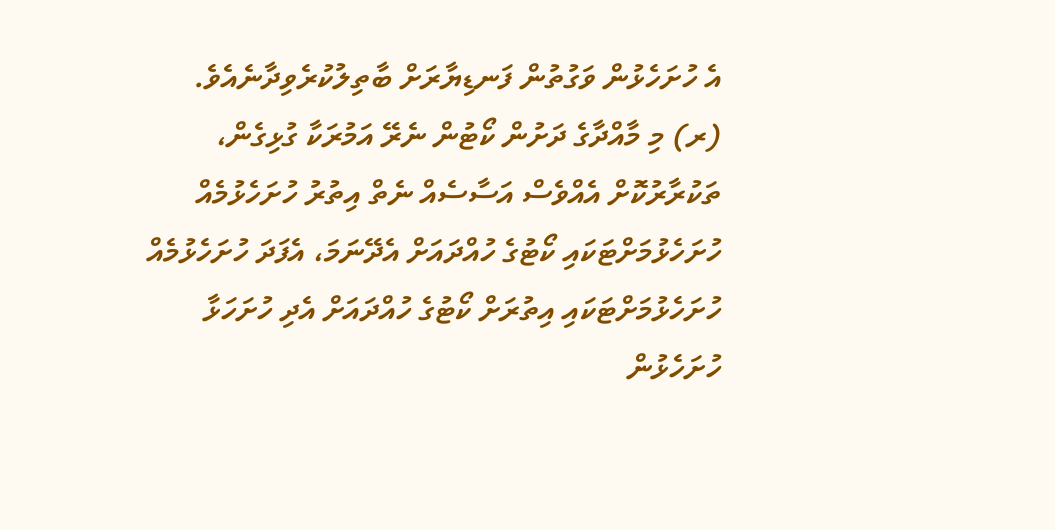އެ ހުށަހެޅުން ވަގުތުން ފަނޑިޔާރަށް ބާތިލުކުރެވިދާނެއެވެ.
(ރ) މި މާއްދާގެ ދަށުން ކޯޓުން ނެރޭ އަމުރަކާ ގުޅިގެން، ތަކުރާރުކޮށް އެއްވެސް އަސާސެއް ނެތް އިތުރު ހުށަހެޅުމެއް ހުށަހެޅުމަށްޓަކައި ކޯޓުގެ ހުއްދައަށް އެދޭނަމަ، އެފަދަ ހުށަހެޅުމެއް ހުށަހެޅުމަށްޓަކައި އިތުރަށް ކޯޓުގެ ހުއްދައަށް އެދި ހުށަހަޅާ ހުށަހެޅުން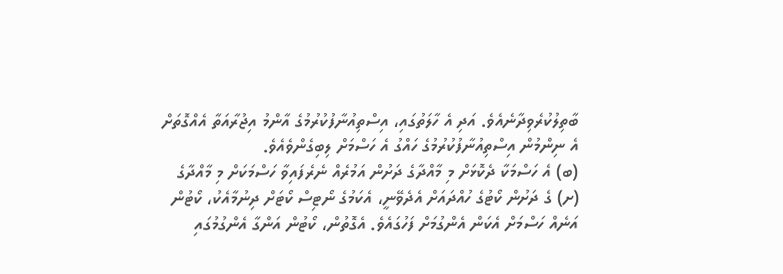ބާތިލުކުރެވިދާނެއެވެ. އަދި އެ ހާލަތުގައި، އިސްތިއުނާފުކުރުމުގެ އާންމު އިޖުރާއަތާ އެއްގޮތަށް އެ ނިންމުން އިސްތިއުނާފުކުރުމުގެ ހައްގު އެ ހަސްމަށް ލިބިގެންވެއެވެ.
(ބ) އެ ހަސްމަކާ ދެކޮޅަށް މި މާއްދާގެ ދަށުން އަމުރެއް ނެރެފައިވާ ހަސްމަކަށް މި މާއްދާގެ (ށ) ގެ ދަށުން ކޯޓުގެ ހުއްދައަށް އެދެވޭނީ، އެކަމުގެ ނޯޓިސް ކޯޓަށް ދިނުމާއެކު، ކޯޓުން އަނެއް ހަސްމަށް އެކަން އެންގުމަށް ފަހުގައެވެ. އެގޮތުން، ކޯޓުން އަންގާ އެންގުމުގައި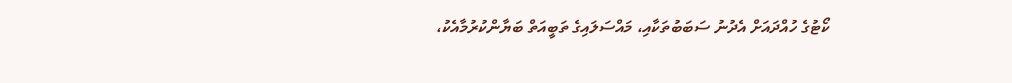ކޯޓުގެ ހުއްދައަށް އެދުނު ސަބަބުތަކާއި، މައްސަލައިގެ ތަބީއަތް ބަޔާންކުރުމާއެކު،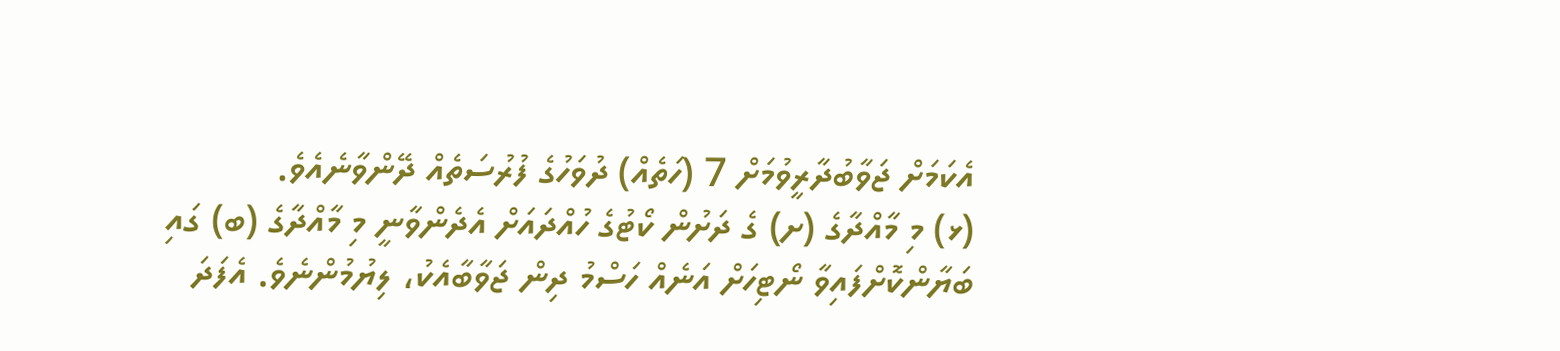އެކަމަށް ޖަވާބުދާރީވުމަށް 7 (ހަތެއް) ދުވަހުގެ ފުރުސަތެއް ދޭންވާނެއެވެ.
(ޅ) މި މާއްދާގެ (ށ) ގެ ދަށުން ކޯޓުގެ ހުއްދައަށް އެދެންވާނީ މި މާއްދާގެ (ބ) ގައި ބަޔާންކޮށްފައިވާ ނޯޓިހަށް އަނެއް ހަސްމު ދިން ޖަވާބާއެކު، ލިޔުމުންނެވެ. އެފަދަ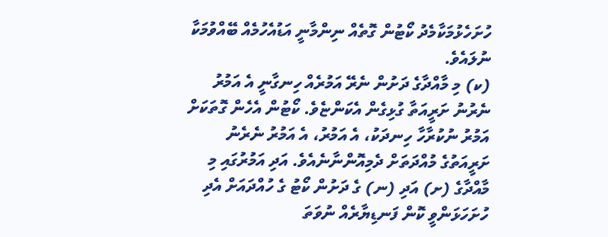ހުށަހެޅުމަކާމެދު ކޯޓުން ގޮތެއް ނިންމާނީ އަޑުއެހުމެއް ބޭއްވުމަކާ ނުލައެވެ.
(ކ) މި މާއްދާގެ ދަށުން ނެރޭ އަމުރެއް ހިނގާނީ އެ އަމުރު ނެރުނު ށަރީއަތާ ގުޅިގެން އެކަންޏެވެ. ކޯޓުން އެހެން ގޮތަކަށް އަމުރު ނުކުރާހާ ހިނދަކު، އެ އަމުރު، އެ އަމުރު ނެރެނު ށަރީއަތުގެ މުއްދަތަށް ދެމިއޮންނާނެއެވެ. އަދި އަމުރުގައި މި މާއްދާގެ (ށ) އަދި (ނ) ގެ ދަށުން ކޯޓު ގެ ހުއްދައަށް އެދި ހުށަހަޅަންވީ ކޮން ފަނޑިޔާރެއް ނުވަތަ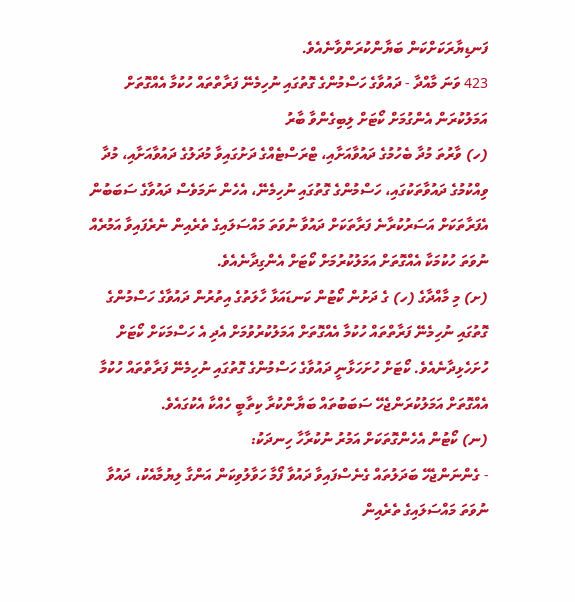ފަނޑިޔާރަކަށްކަން ބަޔާންކުރަންވާނެއެވެ.
423 ވަނަ މާއްދާ - ދައުވާގެ ހަސްމުންގެ ގޮތުގައި ނުހިމެނޭ ފަރާތްތައް ހުކުމާ އެއްގޮތަށް އަމަލުކުރަން އެންގުމަށް ކޯޓަށް ލިބިގެންވާ ބާރު
(ހ) ވާރުތަ މުދާ ބެހުމުގެ ދައުވާއަށާއި، ޓްރަސްޓެއްގެ ދަށުގައިވާ މުދަލުގެ ދައުވާއަށާއި، މުދާ ވިއްކުމުގެ ދައުވާތަކުގައި، ހަސްމުންގެ ގޮތުގައި ނުހިމެނޭ، އެހެން ނަމަވެސް ދައުވާގެ ސަބަބުން އެފަރާތަކަށް އަސަރުކުރާނެ ފަރާތަކަށް ދައުވާ ނުވަތަ މައްސަލައިގެ ތެރެއިން ނެރެފައިވާ އަމުރެއް ނުވަތަ ހުކުމަކާ އެއްގޮތަށް އަމަލުކުރުމަށް ކޯޓަށް އެންގިދާނެއެވެ.
(ށ) މި މާއްދާގެ (ހ) ގެ ދަށުން ކޯޓުން ކަނޑައަޅާ ހާލަތުގެ އިތުރުން ދައުވާގެ ހަސްމުންގެ ގޮތުގައި ނުހިމެނޭ ފަރާތްތައް ހުކުމާ އެއްގޮތަށް އަމަލުކުރުވުމަށް އެދި އެ ހަސްމަކަށް ކޯޓަށް ހުށަހެޅިދާނެއެވެ. ކޯޓަށް ހުށަހަޅާނީ ދައުވާގެ ހަސްމުންގެ ގޮތުގައި ނުހިމެނޭ ފަރާތްތައް ހުކުމާ އެއްގޮތަށް އަމަލުކުރަންޖެހޭ ސަބަބުތައް ބަޔާންކުރާ ކިތާބީ ހެއްކާ އެކުގައެވެ.
(ނ) ކޯޓުން އެހެންގޮތަކަށް އަމުރު ނުކުރާހާ ހިނދަކު:
- ގެންނަންޖެހޭ ބަދަލުތައް ގެނެސްފައިވާ ދައުވާ ފޯމާ ހަވާލުވިކަން އަންގާ ލިޔުމާއެކު، ދައުވާ ނުވަތަ މައްސަލައިގެ ތެރެއިން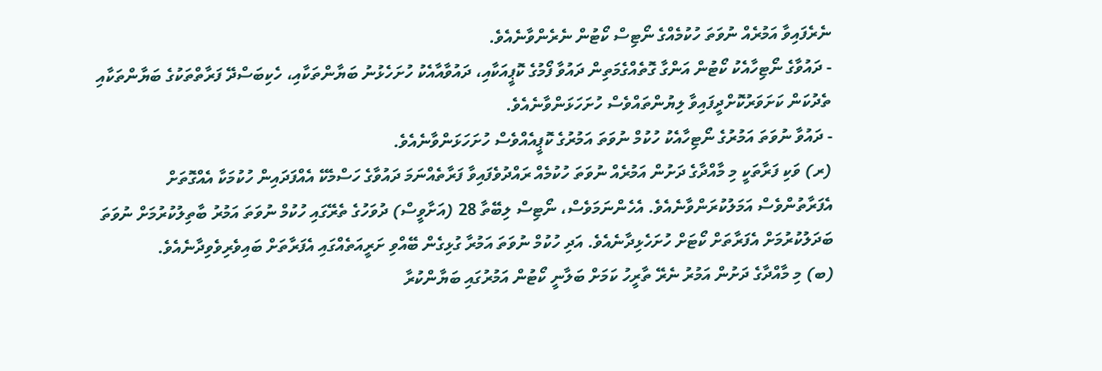ނެރެފައިވާ އަމުރެއް ނުވަތަ ހުކުމެއްގެ ނޯޓިސް ކޯޓުން ނެރެންވާނެއެވެ.
- ދައުވާގެ ނޯޓިހާއެކު ކޯޓުން އަންގާ ގޮތެއްގެމަތިން ދައުވާ ފޯމުގެ ކޮޕީއަކާއި، ދައުވާއާއެކު ހުށަހެޅުނު ބަޔާންތަކާއި، ހެކިބަސްދޭ ފަރާތްތަކުގެ ބަޔާންތަކާއި ތެދުކަން ކަށަވަރުކޮށްދީފައިވާ ލިޔުންތައްވެސް ހުށަހަޅަންވާނެއެވެ.
- ދައުވާ ނުވަތަ އަމުރުގެ ނޯޓިހާއެކު ހުކުމް ނުވަތަ އަމުރުގެ ކޮޕީއެއްވެސް ހުށަހަޅަންވާނެއެވެ.
(ރ) ވަކި ފަރާތަކީ މި މާއްދާގެ ދަށުން އަމުރެއް ނުވަތަ ހުކުމެއް ރައްދުވެފައިވާ ފަރާތެއްނަމަ ދައުވާގެ ހަސްމެކޭ އެއްފަދައިން ހުކުމަކާ އެއްގޮތަށް އެފަރާތުންވެސް އަމަލުކުރަންވާނެއެވެ. އެހެންނަމަވެސް، ނޯޓިސް ލިބޭތާ 28 (އަށާވީސް) ދުވަހުގެ ތެރޭގައި ހުކުމް ނުވަތަ އަމުރު ބާތިލުކުރުމަށް ނުވަތަ ބަދަލުކުރުމަށް އެފަރާތަށް ކޯޓަށް ހުށަހެޅިދާނެއެވެ. އަދި ހުކުމް ނުވަތަ އަމުރާ ގުޅިގެން ބޭއްވި ށަރީއަތެއްގައި އެފަރާތަށް ބައިވެރިވެވިދާނެއެވެ.
(ބ) މި މާއްދާގެ ދަށުން އަމުރު ނެރޭ ތާރީހު ކަމަށް ބަލާނީ ކޯޓުން އަމުރުގައި ބަޔާންކުރާ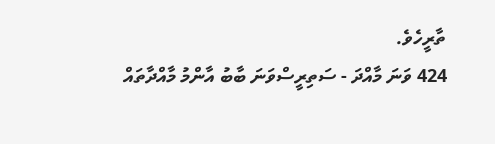ތާރީހެވެ.
424 ވަނަ މާއްދަ - ސަތިރީސްވަނަ ބާބު އާންމު މާއްދާތައް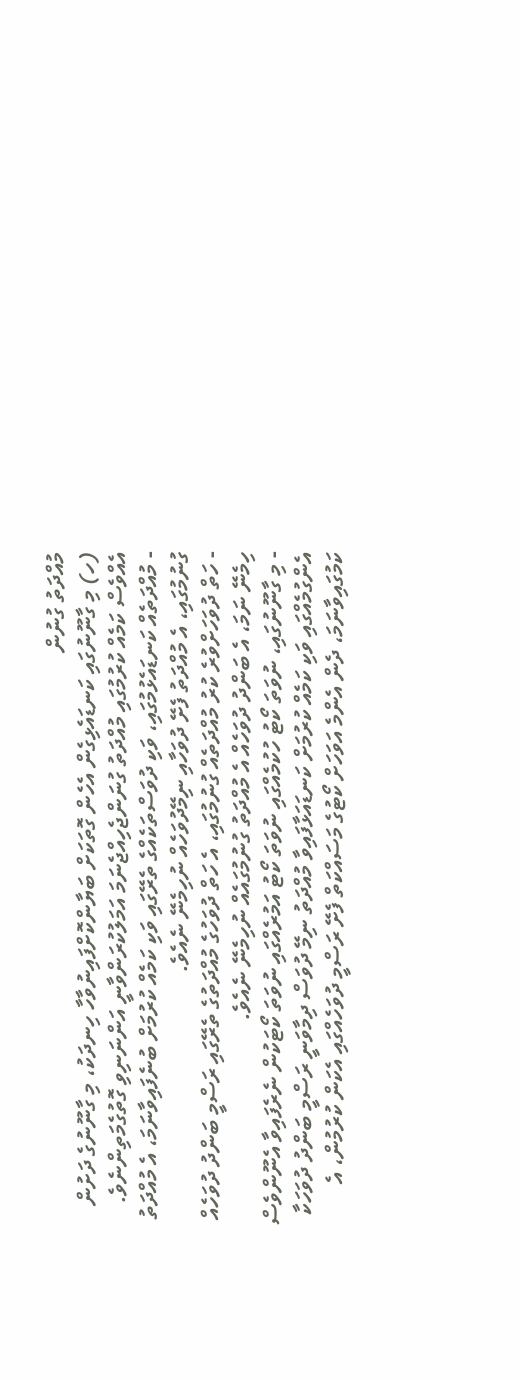މުއްދަތު ގުނުން
(ހ) މި ގާނޫނުގައި ކަނޑައެޅިގެން އެހެން ގޮތަކަށް ބަޔާންކޮށްފައިނުވާހާ ހިނދަކު، މި ގާނޫނުގެ ދަށުން އެއްވެސް ކަމެއް ކުރުމުގައި މުއްދަތު ގުނަންޖެހިއްޖެނަމަ އަމަލުކުރަންވާނީ އަންނަނިވި ގޮތުގެމަތިންނެވެ.
- މުއްދަތެއް ކަނޑައެޅުމުގައި، ވަކި ދުވަސްތަކެއްގެ ތެރޭގައި ވަކި ކަމެއް ކުރުމަށް ބުނެފައިވާނަމަ، އެ މުއްދަތު ގުނުމުގައި، އެ މުއްދަތު ފެށޭ ދުވަހާއި ނިމޭދުވަހެއް ނުހިމެނޭ ނެއެވެ.
- ހަތް ދުވަހަށްވުރެ ކުރު މުއްދަތެއް ގުނުމުގައި، އެ ހަތް ދުވަހުގެ މުއްދަތުގެ ތެރޭގައި ރަސްމީ ބަންދު ދުވަހެއް ހިމެނޭ ނަމަ، އެ ބަންދު ދުވަހެއް އެ މުއްދަތު ގުނުމުގައެއް ނުހިމެނޭ ނެއެވެ.
- މި ގާނޫނުގައި، ނުވަތަ ކޯޓު ހުކުމެއްގައި ނުވަތަ ކޯޓު އަމުރެއްގައި ނުވަތަ ކޯޓަކުން ނެރެފައިވާ އެނޫންވެސް އެންގުމެއްގައި ވަކި ކަމެއް ކުރުމަށް ކަނޑައަޅާފައިވާ މުއްދަތު ނިމޭ ދުވަސް ދިމާވަނީ ރަސްމީ ބަންދު ދުވަހަކާ ކަމުގައިވާނަމަ، ދެން އެންމެ އަވަހަށް ކޯޓުގެ މަސައްކަތް ފެށޭ ރަސްމީ ދުވަހެއްގައި އެކަން ކުރުމުން، އެ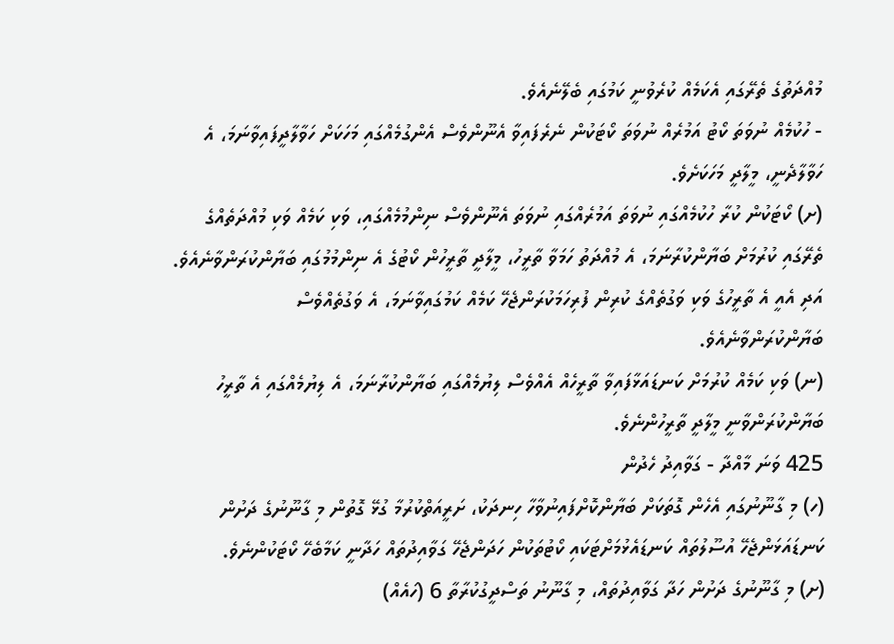މުއްދަތުގެ ތެރޭގައި އެކަމެއް ކުރެވުނީ ކަމުގައި ބެލޭނެއެވެ.
- ހުކުމެއް ނުވަތަ ކޯޓު އަމުރެއް ނުވަތަ ކޯޓަކުން ނެރެފައިވާ އެނޫންވެސް އެންގުމެއްގައި މަހަކަށް ހަވާލާދީފައިވާނަމަ، އެ ހަވާލާދެނީ، މީލާދީ މަހަކަށެވެ.
(ށ) ކޯޓަކުން ކުރާ ހުކުމެއްގައި ނުވަތަ އަމުރެއްގައި ނުވަތަ އެނޫންވެސް ނިންމުމެއްގައި، ވަކި ކަމެއް ވަކި މުއްދަތެއްގެ ތެރޭގައި ކުރުމަށް ބަޔާންކުރާނަމަ، އެ މުއްދަތު ހަމަވާ ތާރީހު، މީލާދީ ތާރީހުން ކޯޓުގެ އެ ނިންމުމުގައި ބަޔާންކުރަންވާނެއެވެ. އަދި އެއީ އެ ތާރީހުގެ ވަކި ވަގުތެއްގެ ކުރިން ފުރިހަމަކުރަންޖެހޭ ކަމެއް ކަމުގައިވާނަމަ، އެ ވަގުތެއްވެސް ބަޔާންކުރަންވާނެއެވެ.
(ނ) ވަކި ކަމެއް ކުރުމަށް ކަނޑައަޅާފައިވާ ތާރީހެއް އެއްވެސް ލިޔުމެއްގައި ބަޔާންކުރާނަމަ، އެ ލިޔުމެއްގައި އެ ތާރީހު ބަޔާންކުރަންވާނީ މީލާދީ ތާރީހުންނެވެ.
425 ވަނަ މާއްދާ - ގަވާއިދު ހެދުން
(ހ) މި ގާނޫނުގައި އެހެން ގޮތަކަށް ބަޔާންކޮށްފައިނުވާހާ ހިނދަކު، ށަރީއަތްކުރުމާ ގުޅޭ ގޮތުން މި ގާނޫނުގެ ދަށުން ކަނޑައަޅަންޖެހޭ އުސޫލުތައް ކަނޑައެޅުމަށްޓަކައި ކޯޓުތަކުން ހަދަންޖެހޭ ގަވާއިދުތައް ހަދާނީ ކަމާބެހޭ ކޯޓަކުންނެވެ.
(ށ) މި ގާނޫނުގެ ދަށުން ހަދާ ގަވާއިދުތައް، މި ގާނޫނު ތަސްދީގުކުރާތާ 6 (ހައެއް)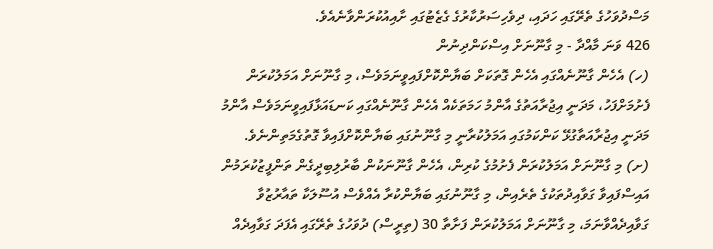މަސްދުވަހުގެ ތެރޭގައި ހަދައި، ދިވެހިސަރުކާރުގެ ގެޒެޓުގައި ށާއިއުކުރަންވާނެއެވެ.
426 ވަނަ މާއްދާ - މި ގާނޫނަށް އިސްކަންދިނުން
(ހ) އެހެން ގާނޫނެއްގައި އެހެން ގޮތަކަށް ބަޔާންކޮށްފައިވީނަމަވެސް، މި ގާނޫނަށް އަމަލުކުރަން ފެށުމަށްފަހު، މަދަނީ އިޖުރާއަތުގެ އާންމު ހަމަތަކެއް އެހެން ގާނޫނެއްގައި ކަނޑައަޅާފައިވީނަމަވެސް އާންމު މަދަނީ އިޖުރާއަތާގުޅޭ ކަންކަމުގައި އަމަލުކުރާނީ މި ގާނޫނުގައި ބަޔާންކޮށްފައިވާ ގޮތުގެމަތިންނެވެ.
(ށ) މި ގާނޫނަށް އަމަލުކުރަން ފެށުމުގެ ކުރިން، އެހެން ގާނޫނަކުން ބާރުލިބިދީގެން ތަންފީޒުކުރަމުން އައިސްފައިވާ ގަވާއިދުތަކުގެ ތެރެއިން، މި ގާނޫނުގައި ބަޔާންކުރާ އެއްވެސް އުސޫލަކާ ތައާރުޒުވާ ގަވާއިދެއްވާނަމަ، މި ގާނޫނަށް އަމަލުކުރަން ފަށާތާ 30 (ތިރީސް) ދުވަހުގެ ތެރޭގައި އެފަދަ ގަވާއިދެއް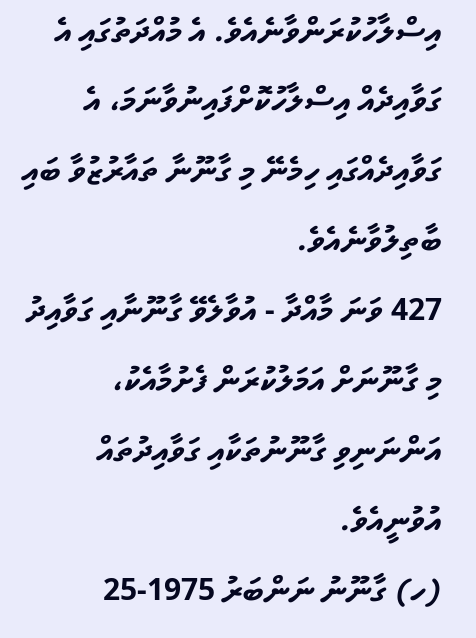އިސްލާހުކުރަންވާނެއެވެ. އެ މުއްދަތުގައި އެ ގަވާއިދެއް އިސްލާހުކޮށްފައިނުވާނަމަ، އެ ގަވާއިދެއްގައި ހިމެނޭ މި ގާނޫނާ ތައާރުޒުވާ ބައި ބާތިލުވާނެއެވެ.
427 ވަނަ މާއްދާ - އުވާލެވޭ ގާނޫނާއި ގަވާއިދު
މި ގާނޫނަށް އަމަލުކުރަން ފެށުމާއެކު، އަންނަނިވި ގާނޫނުތަކާއި ގަވާއިދުތައް އުވުނީއެވެ.
(ހ) ގާނޫނު ނަންބަރު 1975-25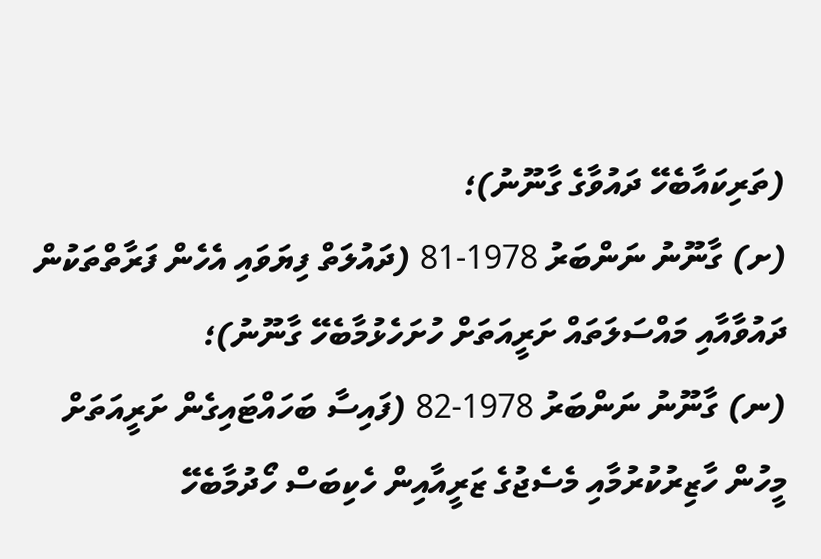(ތަރިކައާބެހޭ ދައުވާގެ ގާނޫނު)؛
(ށ) ގާނޫނު ނަންބަރު 1978-81 (ދައުލަތް ފިޔަވައި އެހެން ފަރާތްތަކުން ދައުވާއާއި މައްސަލަތައް ށަރީއަތަށް ހުށަހެޅުމާބެހޭ ގާނޫނު)؛
(ނ) ގާނޫނު ނަންބަރު 1978-82 (ފައިސާ ބަހައްޓައިގެން ށަރީއަތަށް މީހުން ހާޒިރުކުރުމާއި މެސެޖުގެ ޒަރީއާއިން ހެކިބަސް ހޯދުމާބެހޭ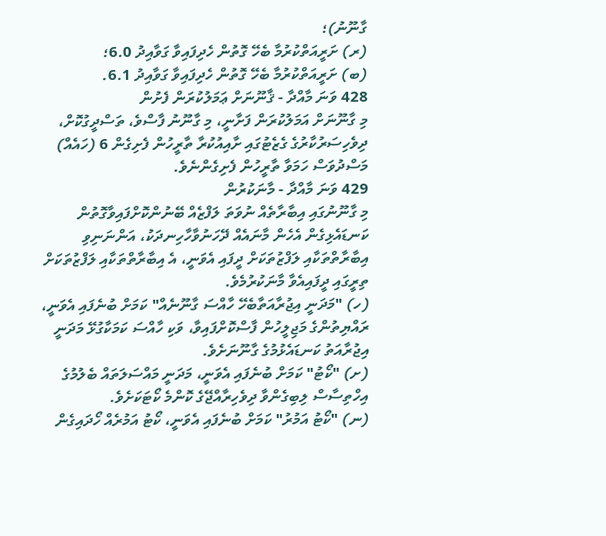ގާނޫނު)؛
(ރ) ށަރީއަތްކުރުމާ ބެހޭ ގޮތުން ހެދިފައިވާ ގަވާއިދު 6.0؛
(ބ) ށަރީއަތްކުރުމާ ބެހޭ ގޮތުން ހެދިފައިވާ ގަވާއިދު 6.1.
428 ވަނަ މާއްދާ - ޤާނޫނަށް ޢަމަލުކުރަން ފެށުން
މި ގާނޫނަށް އަމަލުކުރަން ފަށާނީ، މި ގާނޫނު ފާސްވެ، ތަސްދީގުކޮށް، ދިވެހިސަރުކާރުގެ ގެޒެޓުގައި ށާއިއުކުރާ ތާރީހުން ފެށިގެން 6 (ހައެއް) މަސްދުވަސް ހަމަވާ ތާރީހުން ފެށިގެންނެވެ.
429 ވަނަ މާއްދާ - މާނަކުރުން
މި ގާނޫނުގައި އިބާރާތެއް ނުވަތަ ލަފްޒެއް ބޭނުންކޮށްފައިވާގޮތުން ކަނޑައެޅިގެން އެހެން މާނައެއް ދޭހަނުވާހާހިނދަކު، އަންނަނިވި އިބާރާތްތަކާއި ލަފްޒުތަކަށް ދީފައި އެވަނީ، އެ އިބާރާތްތަކާއި ލަފްޒުތަކަށް ތިރީގައި ދީފައިއެވާ މާނަކުރުމެވެ.
(ހ) "މަދަނީ އިޖުރާއަތާބެހޭ ހާއްސަ ގާނޫނެއް" ކަމަށް ބުނެފައި އެވަނީ، ރައްޔިތުންގެ މަޖިލީހުން ފާސްކޮށްފައިވާ، ވަކި ހާއްސަ ކަމަކާގުޅޭ މަދަނީ އިޖުރާއަތު ކަނޑައެޅުމުގެ ގާނޫނަށެވެ.
(ށ) "ކޯޓު" ކަމަށް ބުނެފައި އެވަނީ، މަދަނީ މައްސަލަތައް ބެލުމުގެ އިހްތިސާސް ލިބިގެންވާ ދިވެހިރާއްޖޭގެ ކޮންމެ ކޯޓަކަށެވެ.
(ނ) "ކޯޓު އަމުރު" ކަމަށް ބުނެފައި އެވަނީ، ކޯޓު އަމުރެއް ހޯދައިގެން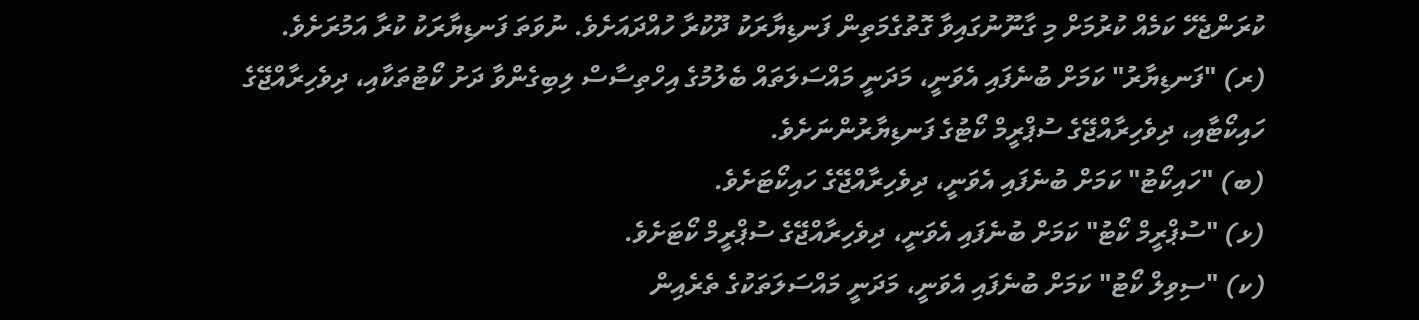ކުރަންޖެހޭ ކަމެއް ކުރުމަށް މި ގާނޫނުގައިވާ ގޮތުގެމަތިން ފަނޑިޔާރަކު ދޫކުރާ ހުއްދައަށެވެ. ނުވަތަ ފަނޑިޔާރަކު ކުރާ އަމުރަށެވެ.
(ރ) "ފަނޑިޔާރު" ކަމަށް ބުނެފައި އެވަނީ، މަދަނީ މައްސަލަތައް ބެލުމުގެ އިހްތިސާސް ލިބިގެންވާ ދަށު ކޯޓުތަކާއި، ދިވެހިރާއްޖޭގެ ހައިކޯޓާއި، ދިވެހިރާއްޖޭގެ ސުޕްރީމް ކޯޓުގެ ފަނޑިޔާރުންނަށެވެ.
(ބ) "ހައިކޯޓު" ކަމަށް ބުނެފައި އެވަނީ، ދިވެހިރާއްޖޭގެ ހައިކޯޓަށެވެ.
(ޅ) "ސުޕްރީމް ކޯޓު" ކަމަށް ބުނެފައި އެވަނީ، ދިވެހިރާއްޖޭގެ ސުޕްރީމް ކޯޓަށެވެ.
(ކ) "ސިވިލް ކޯޓު" ކަމަށް ބުނެފައި އެވަނީ، މަދަނީ މައްސަލަތަކުގެ ތެރެއިން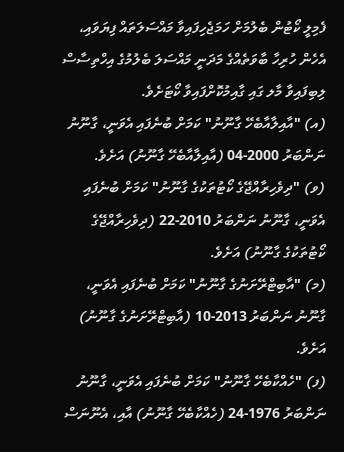ފެމިލީ ކޯޓުން ބެލުމަށް ހަމަޖެހިފައިވާ މައްސަލަތައް ފިޔަވައި، އެހެން ހުރިހާ ބާވަތެއްގެ މަދަނީ މައްސަލަ ބެލުމުގެ އިހްތިސާސް ލިބިފައިވާ މާލ ގައި ގާއިމުކޮށްފައިވާ ކޯޓަށެވެ.
(އ) "އާއިލާއާބެހޭ ގާނޫނު" ކަމަށް ބުނެފައި އެވަނީ، ގާނޫނު ނަންބަރު 2000-04 (އާއިލާއާބެހޭ ގާނޫނު) އަށެވެ.
(ވ) "ދިވެހިރާއްޖޭގެ ކޯޓުތަކުގެ ގާނޫނު" ކަމަށް ބުނެފައި އެވަނީ، ގާނޫނު ނަންބަރު 2010-22 (ދިވެހިރާއްޖޭގެ ކޯޓުތަކުގެ ގާނޫނު) އަށެވެ.
(މ) "އާބިޓްރޭށަނުގެ ގާނޫނު" ކަމަށް ބުނެފައި އެވަނީ، ގާނޫނު ނަންބަރު 2013-10 (އާބިޓްރޭށަނުގެ ގާނޫނު) އަށެވެ.
(ފ) "ހެއްކާބެހޭ ގާނޫނު" ކަމަށް ބުނެފައި އެވަނީ، ގާނޫނު ނަންބަރު 1976-24 (ހެއްކާބެހޭ ގާނޫނު) އާއި، އެނޫނަސް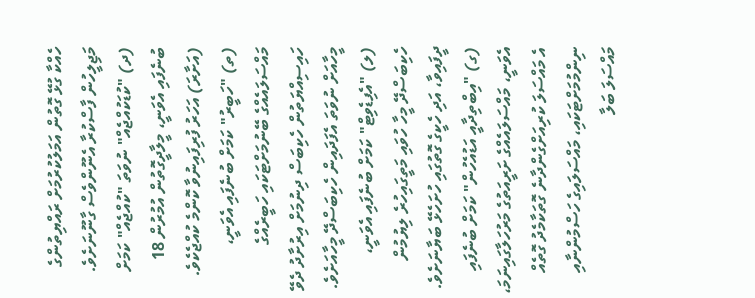ހެއްކާ ގުޅޭ ގޮތުން އަމަލުކުރުމަށް ރައްޔިތުންގެ މަޖިލީހުން ފާސްކުރާ އެނޫންވެސް ގާނޫނަށެވެ.
(ދ) "ކުޑަކުއްޖެއް" ނުވަތަ "ކުއްޖެއް" ކަމަށް ބުނެފައި އެވަނީ، މީލާދީގޮތުން އުމުރުން 18 (އަށާރަ) އަހަރު ފުރިފައިނުވާ ކޮންމެ ކުއްޖެކެވެ.
(ތ) "ހަބީރު" ކަމަށް ބުނެފައި އެވަނީ، މައްސަލައެއްގެ ބޭނުމަށްޓަކައި ހަބީރެއްގެ ހައިސިއްޔަތުން ހެކިބަސް ދިނުމަށް އިރުށާދު ދެވޭ މީހާއަށް ނުވަތަ އެފަދައިން ހެކިބަސްދޭ މީހާއަށެވެ.
(ލ) "އެފިޑެވިޓް" ކަމަށް ބުނެފައި އެވަނީ، ހެކިބަސްދޭ މީހާ ހުވައި މަތީގައިހުރެ ލިޔުމުން ދީފައިވާ، އަދި ހެކީގެ ގޮތުގައި ހުށަހެޅޭ ބަޔާނަށެވެ.
(ގ) "އިބްތިދާއީ އަޑުއެހުން" ކަމަށް ބުނެފައި އެވަނީ، މައްސަލައެއްގެ ށަރީއަތުގެ މަރުހަލާގައިނަމަ، އެ މައްސަލަ ކުރިއަށްގެންދާނެ ގޮތަކާމެދު ގޮތެއް ނިންމުމަށްޓަކައި، މައްސަލައިގެ ހަސްމުންނާއި މައްސަލަ ބަލާ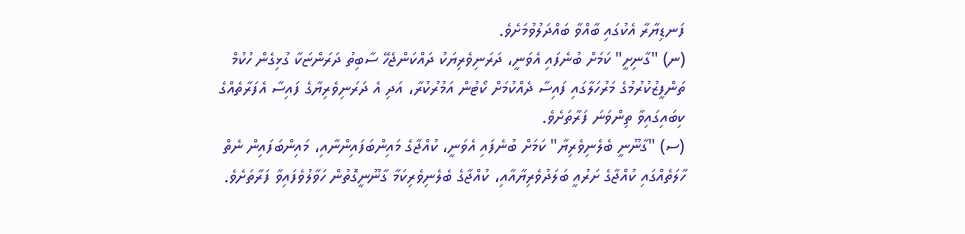ފަނޑިޔާރާ އެކުގައި ބާއްވާ ބައްދަލުވުމަށެވެ.
(ނ) "ގާނިށީ" ކަމަށް ބުނެފައި އެވަނީ، ދަރަނިވެރިޔަކު ދައްކަންޖެހޭ ސާބިތު ދަރަންޏަކާ ގުޅިގެން ހުކުމް ތަންފީޒުކުރުމުގެ މަރުހަލާގައި ފައިސާ ދެއްކުމަށް ކޯޓުން އަމުރުކުރާ، އަދި އެ ދަރަނިވެރިޔާގެ ފައިސާ އެފަރާތެއްގެ ކިބައިގައިވާ ތިންވަނަ ފަރާތަށެވެ.
(ސ) "ގާނޫނީ ބެލެނިވެރިޔާ" ކަމަށް ބުނެފައި އެވަނީ، ކުއްޖާގެ މައިންބަފައިންނާއި، މައިންބަފައިން ނެތް ހާލަތެއްގައި ކުއްޖާގެ ށަރުއީ ބަލަދުވެރިޔާއާއި، ކުއްޖާގެ ބެލެނިވެރިކަމާ ގާނޫނީގޮތުން ހަވާލުވެފައިވާ ފަރާތަށެވެ.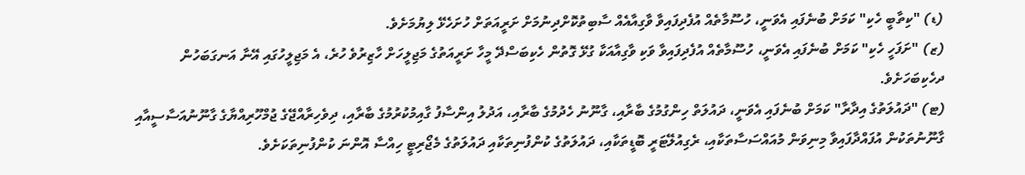(ޑ) "ކިތާބީ ހެކި" ކަމަށް ބުނެފައި އެވަނީ، ހުސޫމާތެއް އުފެދިފައިވާ ވާގިއާއެއް ސާބިތުކޮށްދިނުމަށް ށަރީއަތަށް ހުށަހެޅޭ ލިޔުމަށެވެ.
(ޒ) "ށަފަހީ ހެކި" ކަމަށް ބުނެފައި އެވަނީ، ހުސޫމާތެއް އުފެދިފައިވާ ވަކި ވާގިއާއަކާ ގުޅޭ ގޮތުން ހެކިބަސްދޭ މީހާ ށަރީއަތުގެ މަޖިލީހަށް ހާޒިރުވެ ހުރެ، އެ މަޖިލީހުގައި އޭނާ އަނގަބަހުން ދހެކިބަހަށެވެ.
(ޓ) "ދައުލަތުގެ އިދާރާ" ކަމަށް ބުނެފައި އެވަނީ، ދައުލަތް ހިންގުމުގެ ބާރާއި، ގާނޫނު ހެދުމުގެ ބާރާއި، އަދުލު އިންސާފު ގާއިމުކުރުމުގެ ބާރާއި، ދިވެހިރާއްޖޭގެ ޖުމްހޫރިއްޔާގެ ގާނޫނުއަސާސީއާއި ގާނޫނުތަކުން އުފައްދާފައިވާ މިނިވަން މުއައްސަސާތަކާއި، ރެގިއުލޭޓަރީ ބޮޑީތަކާއި، ދައުލަތުގެ ކުންފުނިތަކާއި ދައުލަތުގެ މެޖޯރިޓީ ހިއްސާ އޮންނަ ކުންފުނިތަކަށެވެ.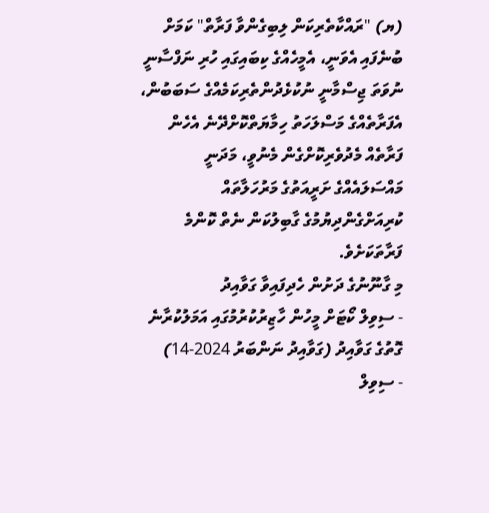(ޔ) "ރައްކާތެރިކަން ލިބިގެންވާ ފަރާތް" ކަމަށް ބުނެފައި އެވަނީ، އެމީހެއްގެ ކިބައިގައި ހުރި ނަފްސާނީ ނުވަތަ ޖިސްމާނީ ނުކުޅެދުންތެރިކަމެއްގެ ސަބަބުން، އެފަރާތެއްގެ މަސްލަހަތު ހިމާޔަތްކޮށްދޭނެ އެހެން ފަރާތެއް މެދުވެރިކޮށްގެން މެނުވީ، މަދަނީ މައްސަލައެއްގެ ށަރީއަތުގެ މަރުހަލާތައް ކުރިއަށްގެންދިޔުމުގެ ގާބިލުކަން ނެތް ކޮންމެ ފަރާތަކަށެވެ.
މި ގާނޫނުގެ ދަށުން ހެދިފައިވާ ގަވާއިދު
- ސިވިލް ކޯޓަށް މީހުން ހާޒިރުކުރުމުގައި އަމަލުކުރާނެ ގޮތުގެ ގަވާއިދު (ގަވާއިދު ނަންބަރު 2024-14)
- ސިވިލް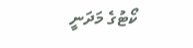ކޯޓުގެ މަދަނީ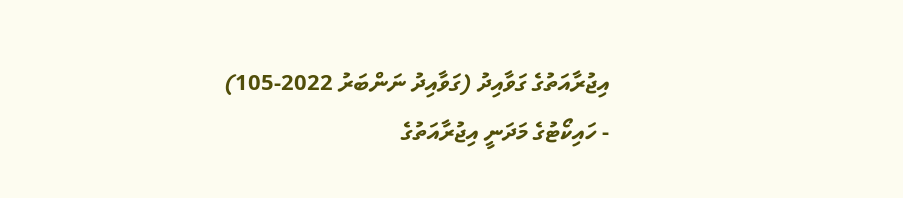އިޖުރާއަތުގެ ގަވާއިދު (ގަވާއިދު ނަންބަރު 2022-105)
- ހައިކޯޓުގެ މަދަނީ އިޖުރާއަތުގެ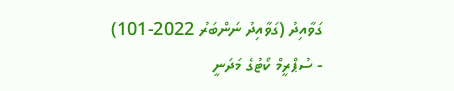ގަވާއިދު (ގަވާއިދު ނަންބަރު 2022-101)
- ސުޕްރީމް ކޯޓުގެ މަދަނީ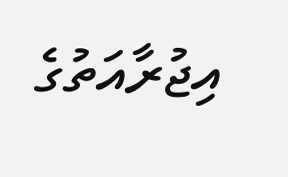އިޖުރާއަތުގެ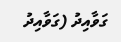ގަވާއިދު (ގަވާއިދު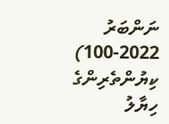ނަންބަރު 2022-100)
ކިޔުންތެރިންގެ ހިޔާލު